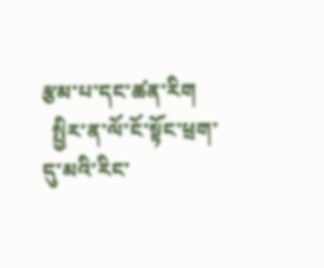རྩམ་པ་དང་ཚན་རིག
  སྤྱིར་ན་ལོ་ངོ་སྟོང་ཕྲག་དུ་མའི་རིང་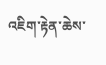འཇིག་རྟེན་ཆེས་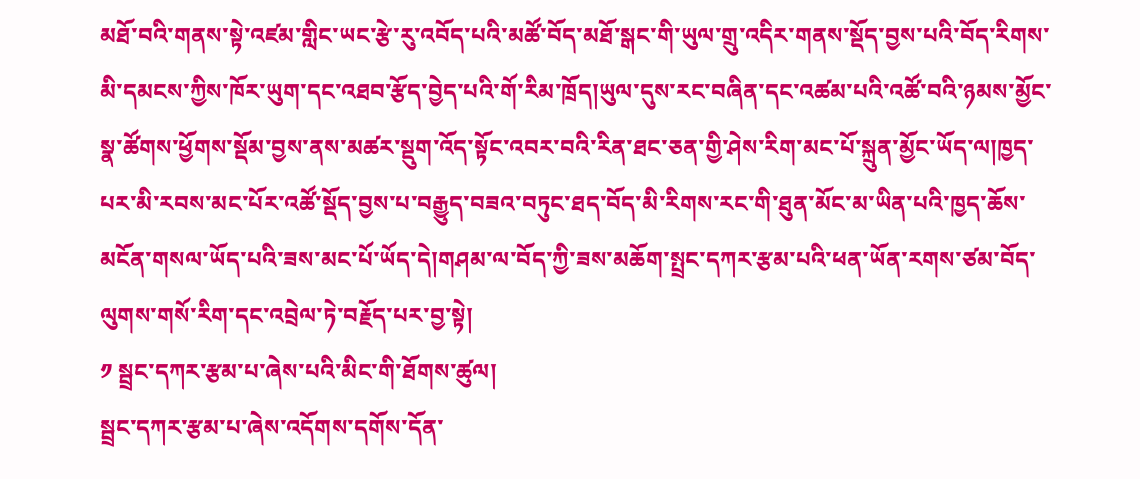མཐོ་བའི་གནས་སྟེ་འཛམ་གླིང་ཡང་རྩེ་རུ་འབོད་པའི་མཚོ་བོད་མཐོ་སྒང་གི་ཡུལ་གྲུ་འདིར་གནས་སྡོད་བྱས་པའི་བོད་རིགས་མི་དམངས་ཀྱིས་ཁོར་ཡུག་དང་འཐབ་རྩོད་བྱེད་པའི་གོ་རིམ་ཁྲོད།ཡུལ་དུས་རང་བཞིན་དང་འཚམ་པའི་འཚོ་བའི་ཉམས་མྱོང་སྣ་ཚོགས་ཕྱོགས་སྡོམ་བྱས་ནས་མཚར་སྡུག་འོད་སྟོང་འབར་བའི་རིན་ཐང་ཅན་གྱི་ཤེས་རིག་མང་པོ་སྐྲུན་མྱོང་ཡོད་ལ།ཁྱད་པར་མི་རབས་མང་པོར་འཚོ་སྡོད་བྱས་པ་བརྒྱུད་བཟའ་བཏུང་ཐད་བོད་མི་རིགས་རང་གི་ཐུན་མོང་མ་ཡིན་པའི་ཁྱད་ཆོས་མངོན་གསལ་ཡོད་པའི་ཟས་མང་པོ་ཡོད་དེ།གཤམ་ལ་བོད་ཀྱི་ཟས་མཆོག་སྤྲང་དཀར་རྩམ་པའི་ཕན་ཡོན་རགས་ཙམ་བོད་ལུགས་གསོ་རིག་དང་འབྲེལ་ཏེ་བརྗོད་པར་བྱ་སྟེ།
༡ སྦྲང་དཀར་རྩམ་པ་ཞེས་པའི་མིང་གི་ཐོགས་ཚུལ།
སྦྲང་དཀར་རྩམ་པ་ཞེས་འདོགས་དགོས་དོན་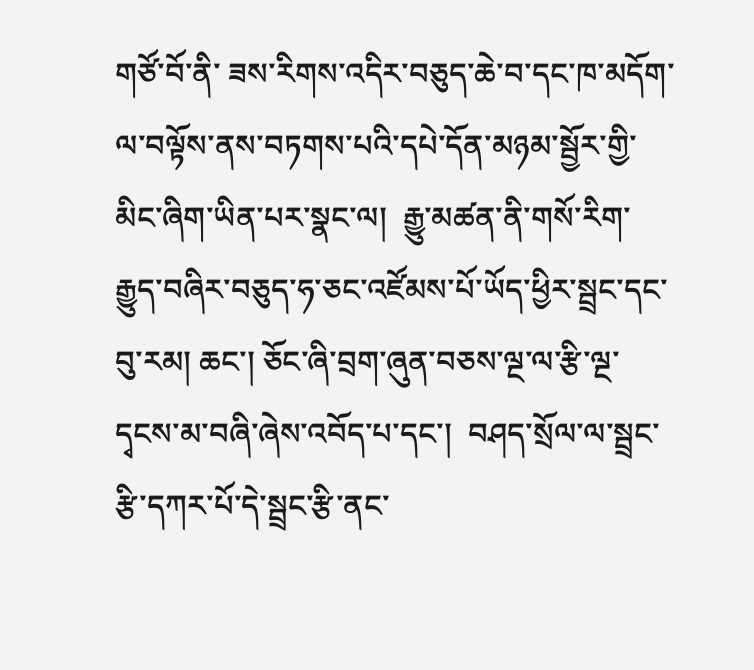གཙོ་བོ་ནི་ ཟས་རིགས་འདིར་བཅུད་ཆེ་བ་དང་ཁ་མདོག་ལ་བལྟོས་ནས་བཏགས་པའི་དཔེ་དོན་མཉམ་སྦྱོར་གྱི་མིང་ཞིག་ཡིན་པར་སྣང་ལ།  རྒྱུ་མཚན་ནི་གསོ་རིག་རྒྱུད་བཞིར་བཅུད་ཧ་ཅང་འཛོམས་པོ་ཡོད་ཕྱིར་སྦྲང་དང་བུ་རམ། ཆང་། ཅོང་ཞི་བྲག་ཞུན་བཅས་ལྔ་ལ་རྩི་ལྔ་དྭངས་མ་བཞི་ཞེས་འབོད་པ་དང་།  བཤད་སྲོལ་ལ་སྦྲང་རྩི་དཀར་པོ་དེ་སྦྲང་རྩི་ནང་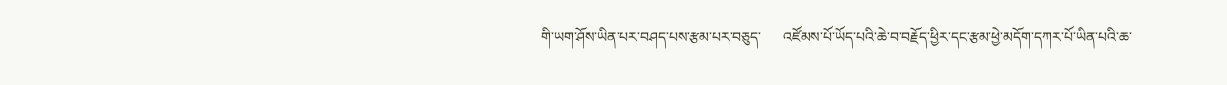གི་ཡག་ཤོས་ཡིན་པར་བཤད་པས་རྩམ་པར་བཅུད་      འཛོམས་པོ་ཡོད་པའི་ཆེ་བ་བརྗོད་ཕྱིར་དང་རྩམ་ཕྱེ་མདོག་དཀར་པོ་ཡིན་པའི་ཆ་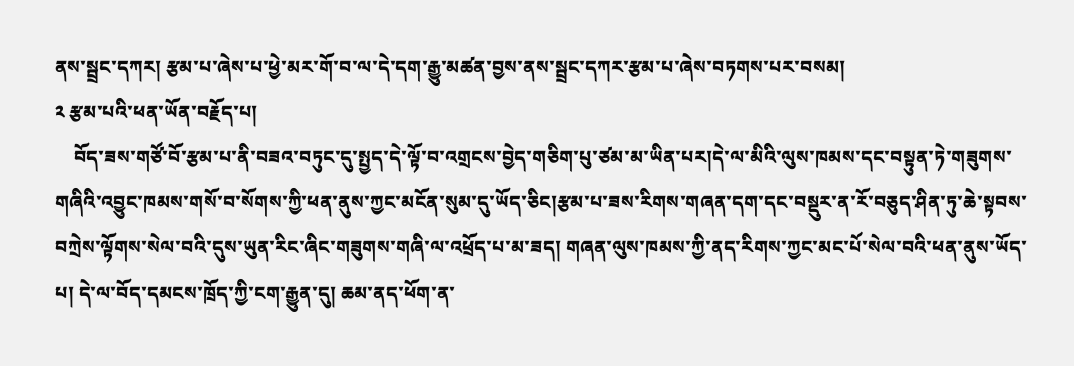ནས་སྦྲང་དཀར། རྩམ་པ་ཞེས་པ་ཕྱེ་མར་གོ་བ་ལ་དེ་དག་རྒྱུ་མཚན་བྱས་ནས་སྦྲང་དཀར་རྩམ་པ་ཞེས་བཏགས་པར་བསམ།
༢ རྩམ་པའི་ཕན་ཡོན་བརྗོད་པ།
    བོད་ཟས་གཙོ་བོ་རྩམ་པ་ནི་བཟའ་བཏུང་དུ་སྤྱད་དེ་ལྟོ་བ་འགྲངས་བྱེད་གཅིག་པུ་ཙམ་མ་ཡིན་པར།དེ་ལ་མིའི་ལུས་ཁམས་དང་བསྟུན་ཏེ་གཟུགས་གཞིའི་འབྱུང་ཁམས་གསོ་བ་སོགས་ཀྱི་ཕན་ནུས་ཀྱང་མངོན་སུམ་དུ་ཡོད་ཅིང།རྩམ་པ་ཟས་རིགས་གཞན་དག་དང་བསྡུར་ན་རོ་བཅུད་ཤིན་ཏུ་ཆེ་སྟབས་བཀྲེས་ལྟོགས་སེལ་བའི་དུས་ཡུན་རིང་ཞིང་གཟུགས་གཞི་ལ་འཕྲོད་པ་མ་ཟད། གཞན་ལུས་ཁམས་ཀྱི་ནད་རིགས་ཀྱང་མང་པོ་སེལ་བའི་ཕན་ནུས་ཡོད་པ། དེ་ལ་བོད་དམངས་ཁྲོད་ཀྱི་ངག་རྒྱུན་དུ། ཆམ་ནད་ཕོག་ན་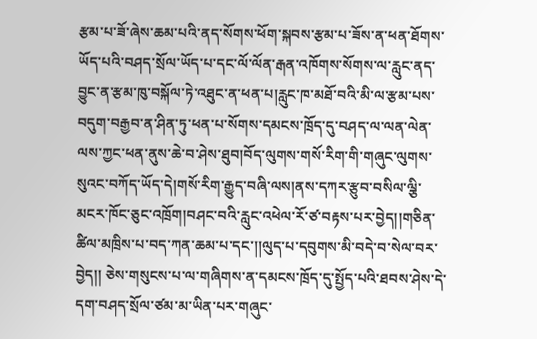རྩམ་པ་ཟོ་ཞེས་ཆམ་པའི་ནད་སོགས་ཕོག་སྐབས་རྩམ་པ་ཟོས་ན་ཕན་ཐོགས་ཡོད་པའི་བཤད་སྲོལ་ཡོད་པ་དང་ལོ་ལོན་རྒན་འཁོགས་སོགས་ལ་རླུང་ནད་བྱུང་ན་རྩམ་ཁུ་བསྐོལ་ཏེ་འཐུང་ན་ཕན་པ།རླུང་ཁ་མཐོ་བའི་མི་ལ་རྩམ་པས་བདུག་བརྒྱབ་ན་ཤིན་ཏུ་ཕན་པ་སོགས་དམངས་ཁྲོད་དུ་བཤད་ལ་ལན་ལེན་ལས་ཀྱང་ཕན་ནུས་ཆེ་བ་ཤེས་ཐུབ།བོད་ལུགས་གསོ་རིག་གི་གཞུང་ལུགས་སུའང་བཀོད་ཡོད་དེ།གསོ་རིག་རྒྱུད་བཞི་ལས།ནས་དཀར་རྩུབ་བསིལ་ལྕི་མངར་ཁོང་ཅུང་འཁྲོག།བཤང་བའི་རླུང་འཕེལ་རོ་ཙ་བརྟས་པར་བྱེད།།གཅིན་ཚིལ་མཁྲིས་པ་བད་ཀན་ཆམ་པ་དང་།།ལུད་པ་དབུགས་མི་བདེ་བ་སེལ་བར་བྱེད།། ཅེས་གསུངས་པ་ལ་གཞིགས་ན་དམངས་ཁྲོད་དུ་སྤྱོད་པའི་ཐབས་ཤེས་དེ་དག་བཤད་སྲོལ་ཙམ་མ་ཡིན་པར་གཞུང་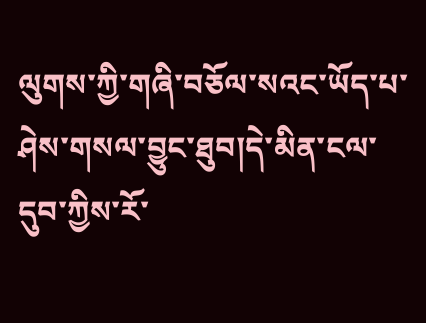ལུགས་ཀྱི་གཞི་བཅོལ་སའང་ཡོད་པ་ཤེས་གསལ་བྱུང་ཐུབ།དེ་མིན་ངལ་དུབ་ཀྱིས་རོ་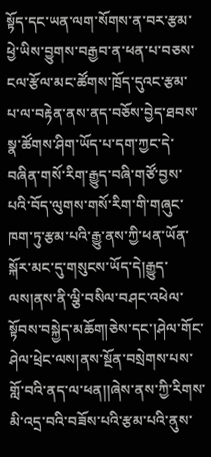སྟོད་དང་ཡན་ལག་སོགས་ན་བར་རྩམ་ཕྱེ་ཡིས་བྱུགས་བརྒྱབ་ན་ཕན་པ་བཅས་ངལ་རྩོལ་མང་ཚོགས་ཁྲོད་དུའང་རྩམ་པ་ལ་བརྟེན་ནས་ནད་བཅོས་བྱེད་ཐབས་སྣ་ཚོགས་ཤིག་ཡོད་པ་དག་ཀྱང་དེ་བཞིན་གསོ་རིག་རྒྱུད་བཞི་གཙོ་བྱས་པའི་བོད་ལུགས་གསོ་རིག་གི་གཞུང་ཁག་ཏུ་རྩམ་པའི་རྒྱུ་ནས་ཀྱི་ཕན་ཡོན་སྐོར་མང་དུ་གསུངས་ཡོད་དེ།རྒྱུད་ལས།ནས་ནི་ལྕི་བསིལ་བཤང་འཕེལ་སྟོབས་བསྐྱེད་མཆོག།ཅེས་དང་།ཤེལ་གོང་ཤེལ་ཕྲེང་ལས།ནས་སྔོན་བསྲེགས་པས་གློ་བའི་ནད་ལ་ཕན།།ཞེས་ནས་ཀྱི་རིགས་མི་འདྲ་བའི་བཟོས་པའི་རྩམ་པའི་ནུས་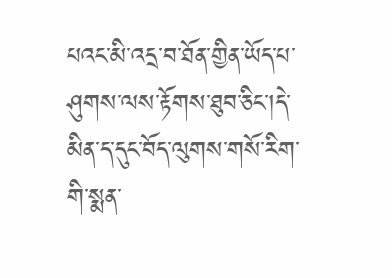པའང་མི་འདྲ་བ་ཐོན་གྱིན་ཡོད་པ་ཤུགས་ལས་རྟོགས་ཐུབ་ཅིང་།དེ་མིན་ད་དུང་བོད་ལུགས་གསོ་རིག་གི་སྨན་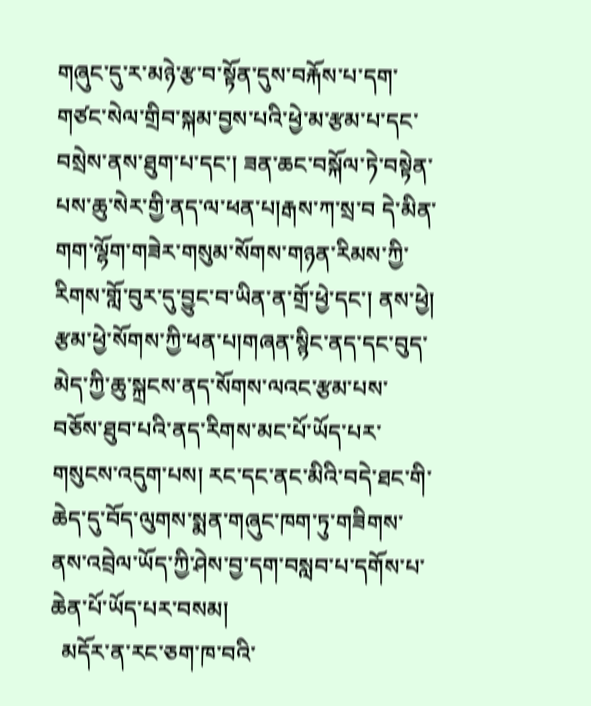གཞུང་དུ་ར་མཉེ་རྩ་བ་སྟོན་དུས་བརྐོས་པ་དག་གཙང་སེལ་གྲིབ་སྐམ་བྱས་པའི་ཕྱེ་མ་རྩམ་པ་དང་བསྲེས་ནས་ཐུག་པ་དང་། ཟན་ཆང་བསྐོལ་ཏེ་བསྟེན་པས་ཆུ་སེར་གྱི་ནད་ལ་ཕན་པ།རྒས་ཀ་སྲ་བ དེ་མིན་གག་ལྷོག་གཟེར་གསུམ་སོགས་གཉན་རིམས་ཀྱི་རིགས་གློ་བུར་དུ་བྱུང་བ་ཡིན་ན་གྲོ་ཕྱེ་དང་། ནས་ཕྱེ། རྩམ་ཕྱེ་སོགས་ཀྱི་ཕན་པ།གཞན་སྙིང་ནད་དང་བུད་མེད་ཀྱི་ཆུ་སྐྲངས་ནད་སོགས་ལའང་རྩམ་པས་བཅོས་ཐུབ་པའི་ནད་རིགས་མང་པོ་ཡོད་པར་གསུངས་འདུག་པས། རང་དང་ནང་མིའི་བདེ་ཐང་གི་ཆེད་དུ་བོད་ལུགས་སྨན་གཞུང་ཁག་ཏུ་གཟིགས་ནས་འབྲེལ་ཡོད་ཀྱི་ཤེས་བྱ་དག་བསླབ་པ་དགོས་པ་ཆེན་པོ་ཡོད་པར་བསམ།
  མདོར་ན་རང་ཅག་ཁ་བའི་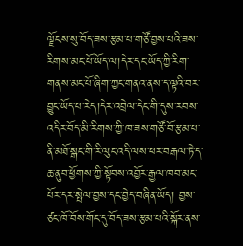ལྗོངས་སུ་བོད་ཟས་རྩམ་པ་གཙོ་བྱས་པའི་ཟས་རིགས་མང་པོ་ཡོད་ལ།དེར་དང་ཡོད་ཀྱི་རིག་གནས་མང་པོ་ཞིག་ཀྱང་གནའ་ནས་ད་ལྟའི་བར་བྱུང་ཡོད་པ་རེད།དེར་འབྲེལ་དེང་གི་དུས་རབས་འདིར་བོད་མི་རིགས་ཀྱི་ཁ་ཟས་གཙོ་བོ་རྩམ་པ་ནི་མཐོ་སྒང་གི་རི་ལུང་འདི་ལས་ཕར་བརྒལ་ཏེ་ད་ཆ་ནུབ་ཕྱོགས་ཀྱི་སྟོབས་འབྱོར་རྒྱལ་ཁབ་མང་པོར་དར་སྤེལ་བྱས་དང་བྱེད་བཞིན་ཡོད། བྱས་ཙང་ཁོ་བོས་གོང་དུ་བོད་ཟས་རྩམ་པའི་སྐོར་ནས་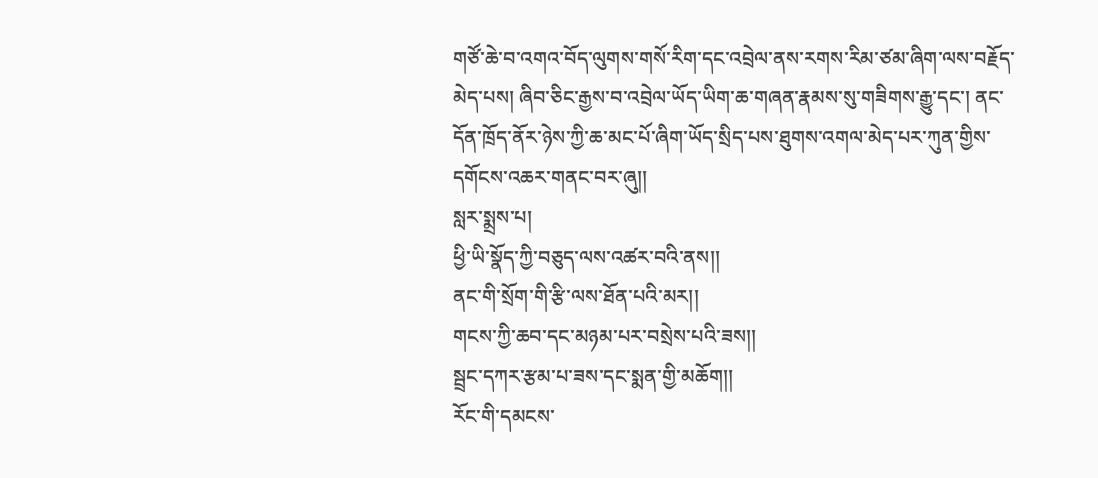གཙོ་ཆེ་བ་འགའ་བོད་ལུགས་གསོ་རིག་དང་འབྲེལ་ནས་རགས་རིམ་ཙམ་ཞིག་ལས་བརྗོད་མེད་པས། ཞིབ་ཅིང་རྒྱས་བ་འབྲེལ་ཡོད་ཡིག་ཆ་གཞན་རྣམས་སུ་གཟིགས་རྒྱུ་དང་། ནང་དོན་ཁྲོད་ནོར་ཉེས་ཀྱི་ཆ་མང་པོ་ཞིག་ཡོད་སྲིད་པས་ཐུགས་འགལ་མེད་པར་ཀུན་གྱིས་དགོངས་འཆར་གནང་བར་ཞུ།།
སླར་སྨྲས་པ།
ཕྱི་ཡི་སྣོད་ཀྱི་བཅུད་ལས་འཚར་བའི་ནས།།
ནང་གི་སྲོག་གི་རྩི་ལས་ཐོན་པའི་མར།།
གངས་ཀྱི་ཆབ་དང་མཉམ་པར་བསྲེས་པའི་ཟས།།
སྦྲང་དཀར་རྩམ་པ་ཟས་དང་སྨན་གྱི་མཆོག།།
རོང་གི་དམངས་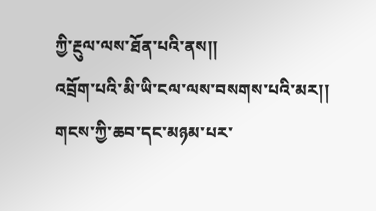ཀྱི་རྔུལ་ལས་ཐོན་པའི་ནས།།
འབྲོག་པའི་མི་ཡི་ངལ་ལས་བསགས་པའི་མར།།
གངས་ཀྱི་ཆབ་དང་མཉམ་པར་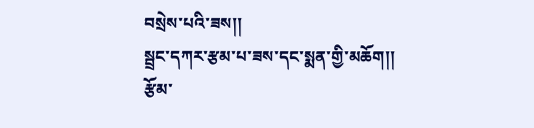བསྲེས་པའི་ཟས།།
སྦྲང་དཀར་རྩམ་པ་ཟས་དང་སྨན་གྱི་མཆོག།།
རྩོམ་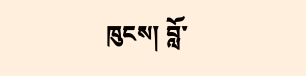ཁུངས། བློ་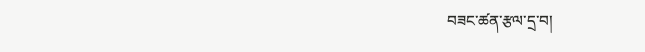བཟང་ཚན་རྩལ་དྲ་བ།